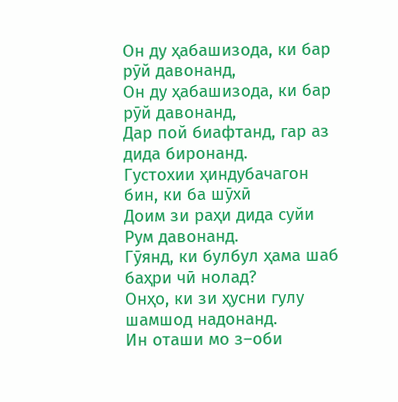Он ду ҳабашизода, ки бар рӯй давонанд,
Он ду ҳабашизода, ки бар рӯй давонанд,
Дар пой биафтанд, гар аз дида биронанд.
Густохии ҳиндубачагон бин, ки ба шӯхӣ
Доим зи раҳи дида суйи Рум давонанд.
Гӯянд, ки булбул ҳама шаб баҳри чӣ нолад?
Онҳо, ки зи ҳусни гулу шамшод надонанд.
Ин оташи мо з–оби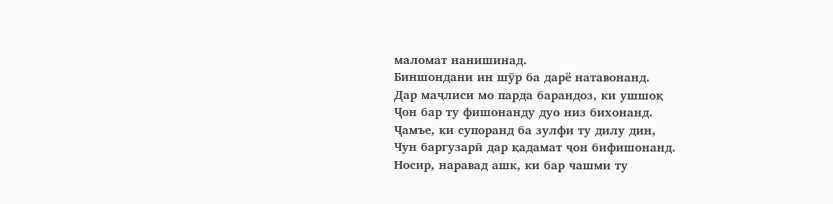маломат нанишинад.
Биншондани ин шӯр ба дарё натавонанд.
Дар маҷлиси мо парда барандоз, ки ушшоқ
Ҷон бар ту фишонанду дуо низ бихонанд.
Ҷамъе, ки супоранд ба зулфи ту дилу дин,
Чун баргузарӣ дар қадамат ҷон бифишонанд.
Носир, наравад ашк, ки бар чашми ту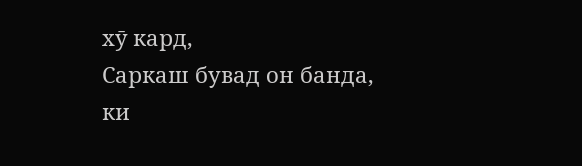хӯ кард,
Саркаш бувад он банда, ки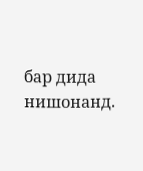бар дида нишонанд.